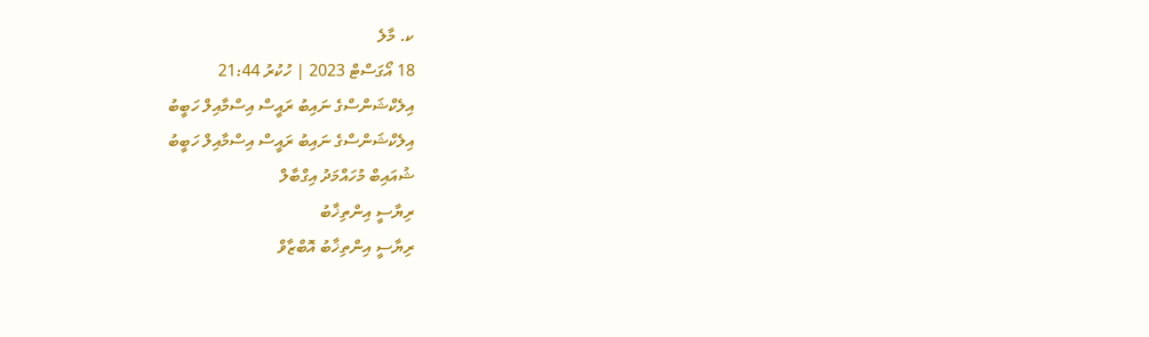ކ. މާލެ
18 އޯގަސްޓް 2023 | ހުކުރު 21:44
އިލެކްޝަންސްގެ ނައިބު ރައީސް އިސްމާއިލް ހަބީބު
އިލެކްޝަންސްގެ ނައިބު ރައީސް އިސްމާއިލް ހަބީބު
ޝުއައިބް މުހައްމަދު އިގްބާލް
ރިޔާސީ އިންތިޚާބު
ރިޔާސީ އިންތިޚާބު އޮބްޒާވް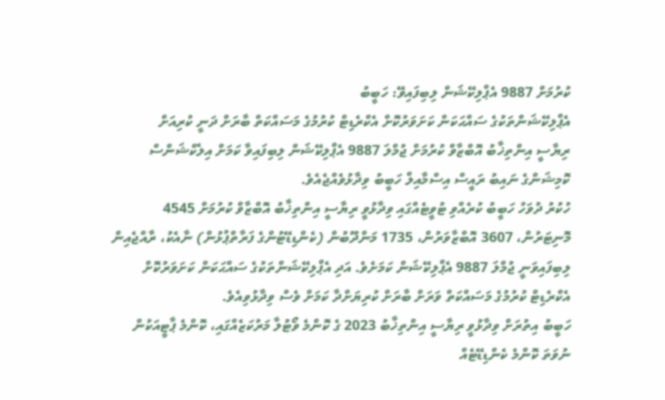ކުރުމަށް 9887 އެޕްލިކޭޝަން ލިބިފައިވޭ: ހަބީބު
އެޕްލިކޭޝަންތަކުގެ ސައްޙަކަން ކަށަވަރުކޮށް އެކްރެޑިޓް ކުރުމުގެ މަސައްކަތް ބާރަށް ދަނީ ކުރިއަށް
ރިޔާސީ އިންތިޚާބު އޮބްޒާވް ކުރުމަށް ޖުމްލަ 9887 އެޕްލިކޭޝަން ލިބިފައިވާ ކަމަށް އިލެކްޝަންސް ކޮމިޝަންގެ ނައިބު ރައީސް އިސްމާއިލް ހަބީބު ވިދާޅުވެއްޖެއެވެ.
ހުކުރު ދުވަހު ހަބީބު ކުރެއްވި ޓުވީޓެއްގައި ވިދާޅުވީ ރިޔާސީ އިންތިޚާބު އޮބްޒާވް ކުރުމަށް 4545 މޮނިޓަރުން، 3607 އޮބްޒާވަރުން، 1735 މަންދޫބުން (ކެންޑިޑޭޓުންގެ ފަރާތްޕުޅުން) ނާއެކު، ރާއްޖެއިން ލިބިފައިވަނީ ޖުމްލަ 9887 އެޕްލިކޭޝަން ކަމަށެވެ. އަދި އެޕްލިކޭޝަންތަކުގެ ސައްޙަކަން ކަށަވަރުކޮށް އެކްރެޑިޓް ކުރުމުގެ މަސައްކަތް ވަރަށް ބާރަށް ކުރިޔަށްދާ ކަމަށް ވެސް ވިދާޅުވިއެވެ.
ހަބީބު އިތުރަށް ވިދާޅުވީ ރިޔާސީ އިންތިޚާބު 2023 ގެ ކޮންމެ ވޯޓުލާ މަރުކަޒެއްގައި، ކޮންމެ ޕާޓީއަކުން ނުވަތަ ކޮންމެ ކެންޑިޑޭޓެއް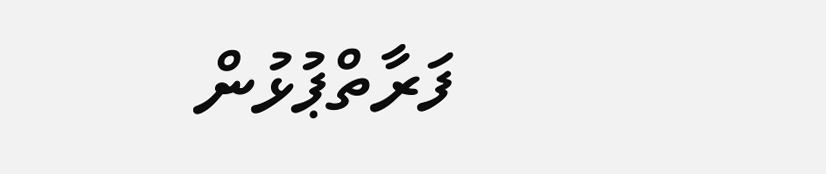ފަރާތްޕުޅުން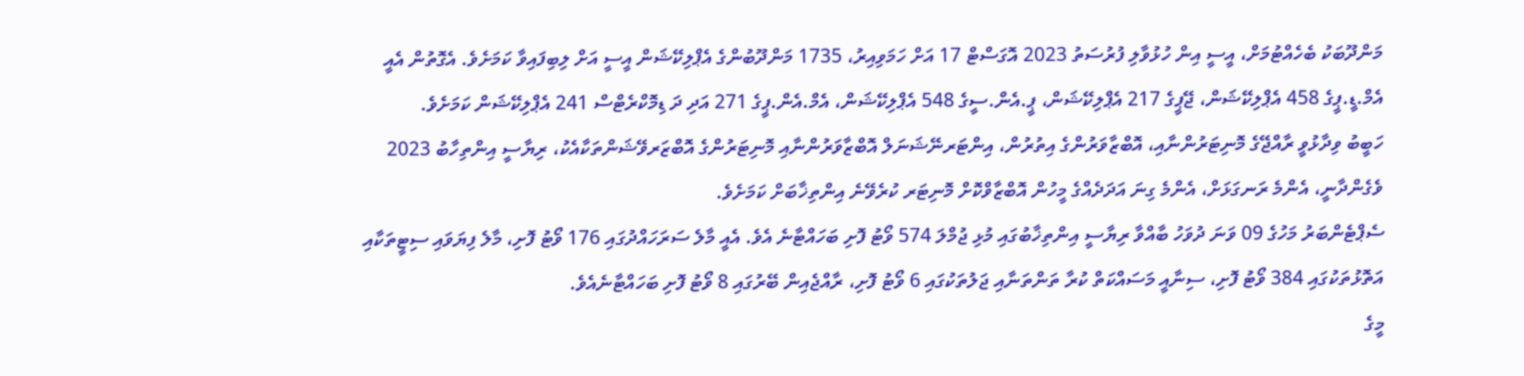މަންދޫބަކު ބެހެއްޓުމަށް، އީސީ އިން ހުޅުވާލި ފުރުސަތު 2023 އޮގަސްޓް 17 އަށް ހަމަވިއިރު، 1735 މަންދޫބުންގެ އެޕްލިކޭޝަން އީސީ އަށް ލިބިފައިވާ ކަމަށެވެ. އެގޮތުން އެއީ އެމް.ޑީ.ޕީގެ 458 އެޕްލިކޭޝަން، ޖޭޕީގެ 217 އެޕްލިކޭޝަން، ޕީ.އެން.ސީގެ 548 އެޕްލިކޭޝަން، އެމް.އެން.ޕީގެ 271 އަދި ދަ ޑިމޮކްރެޓްސް 241 އެޕްލިކޭޝަން ކަމަށެވެ.
ހަބީބު ވިދާޅުވީ ރާއްޖޭގެ މޮނިޓަރުންނާއި، އޮބްޒާވަރުންގެ އިތުރުން، އިންޓަރނޭޝަނަލް އޮބްޒާވަރުންނާއި މޮނިޓަރުންގެ އޮބްޒަރވޭޝަންތަކާއެކު، ރިޔާސީ އިންތިހާބު 2023 ވެގެންދާނީ، އެންމެ ރަނގަޅަށް، އެންމެ ގިނަ އަދަދެއްގެ މީހުން އޮބްޒާވްކޮށް މޮނިޓަރ ކުރެވޭނެ އިންތިޚާބަށް ކަމަށެވެ.
ސެޕްޓެންބަރު މަހުގެ 09 ވަނަ ދުވަހު ބާއްވާ ރިޔާސީ އިންތިޚާބުގައި މުޅި ޖުމްލަ 574 ވޯޓު ފޮށި ބަހައްޓާނެ އެވެ. އެއީ މާލެ ސަރަހައްދުގައި 176 ވޯޓު ފޮށި، މާލެ ފިޔަވައި ސިޓީތަކާއި އަތޮޅުތަކުގައި 384 ވޯޓު ފޮށި، ސިނާއީ މަސައްކަތް ކުރާ ތަންތަނާއި ޖަލުތަކުގައި 6 ވޯޓު ފޮށި، ރާއްޖެއިން ބޭރުގައި 8 ވޯޓު ފޮށި ބަހައްޓާނެއެވެ.
މީގެ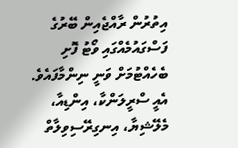އިތުރުން ރާއްޖެއިން ބޭރުގެ ފަސްގައުމެއްގައި ވޯޓު ފޮށި ބެހެއްޓުމަށް ވަނީ ނިންމާފައެވެ. އެއީ ސްރީލަންކާ، އިންޑިއާ، މެލޭޝިޔާ، އިނގިރޭސިވިލާތް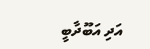އަދި އަބޫދާބީ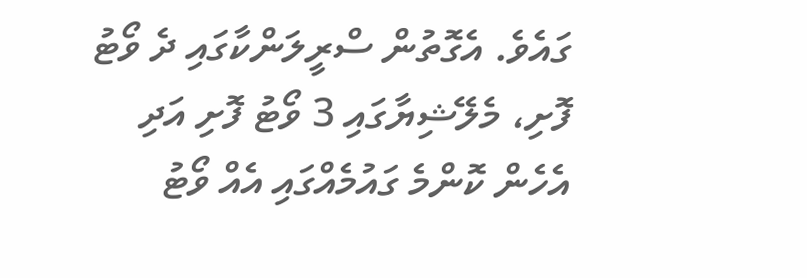ގައެވެ. އެގޮތުން ސްރީލަންކާގައި ދެ ވޯޓު ފޮށި، މެލޭޝިޔާގައި 3 ވޯޓު ފޮށި އަދި އެހެން ކޮންމެ ގައުމެއްގައި އެއް ވޯޓު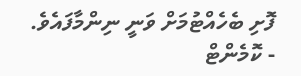ފޮށި ބެހެއްޓުމަށް ވަނީ ނިންމާފައެވެ.
- ކޮމެންޓް